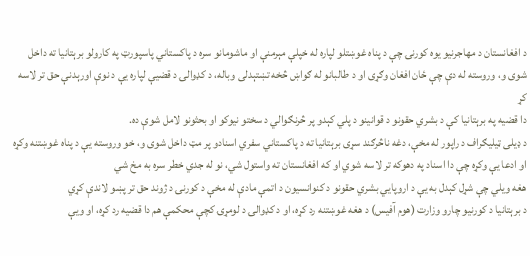د افغانستان د مهاجرنیو یوه کورنۍ چې د پناه غوښتلو لپاره له خپلې مېرمنې او ماشومانو سره د پاکستاني پاسپورټ په کارولو برېتانيا ته داخل شوی و، وروسته له دې چې ځان افغان وګړی او د طالبانو له ګواښ څخه تښتېدلی وباله، د کډوالۍ د قضیې لپاره يې د نوې اورېدنې حق تر لاسه کړ
دا قضيه په برېتانيا کې د بشري حقونو د قوانينو د پلي کېدو پر څرنګوالي د سختو نيوکو او بحثونو لامل شوې ده.
د ډیلی ټیلیګراف د راپور له مخې، دغه ناڅرګند سړی برېتانيا ته د پاکستاني سفري اسنادو پر مټ داخل شوی و، خو وروسته يې د پناه غوښتنه وکړه او ادعا يې وکړه چې دا اسناد په دهوکه تر لاسه شوي او که افغانستان ته واستول شي، نو له جدي خطر سره به مخ شي
هغه ويلي چې شړل کېدل به يې د اروپايي بشري حقونو د کنوانسيون د اتمې مادې له مخې د کورنۍ د ژوند حق تر پښو لاندې کړي
د برېتانيا د کورنيو چارو وزارت (هوم آفيس) د هغه غوښتنه رد کړه، او د کډوالۍ د لومړۍ کچې محکمې هم دا قضيه رد کړه، او ويې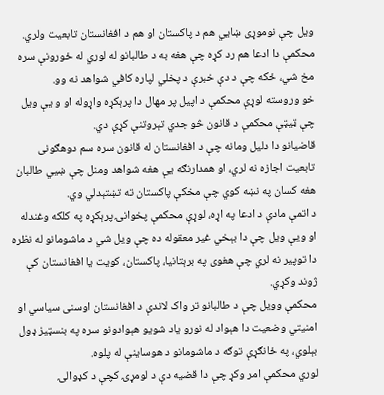ويل چې نوموړی ښايي هم د پاکستان او هم د افغانستان تابعيت ولري.
محکمې دا ادعا هم رد کړه چې هغه به د طالبانو له لوري له ځورونې سره مخ شي، ځکه چې د دې خبرې د پخلي لپاره کافي شواهد نه وو.
خو وروسته لوړې محکمې د اپيل پر مهال دا پرېکړه واړوله او و يې ويل چې ټيټې محکمې د قانون څو جدي تېروتنې کړې دي.
قاضيانو دا دليل ومانه چې د افغانستان له قانون سره سم دوهګونی تابعيت اجازه نه لري، او همدارنګه يې هغه شواهد ومنل چې ښيي طالبان هغه کسان په نښه کوي چې مخکې پاکستان ته تښتېدلي وي.
د اتمې مادې د ادعا په اړه، لوړې محکمې پخوانۍ پرېکړه په کلکه وغندله او ويې ويل چې دا بېخي غير معقوله ده چې ويل شي د ماشومانو له نظره دا توپير نه لري چې هغوی په برېتانيا، پاکستان، کویت يا افغانستان کې ژوند وکړي.
محکمې وويل چې د طالبانو تر واک لاندې د افغانستان اوسنی سياسي او امنيتي وضعيت دا هېواد له نورو ياد شويو هېوادونو سره په بنسټيز ډول بېلوي، په ځانګړې توګه د ماشومانو د هوساينې له پلوه.
لوري محکمې امر وکړ چې دا قضيه دې د لومړۍ کچې د کډوالۍ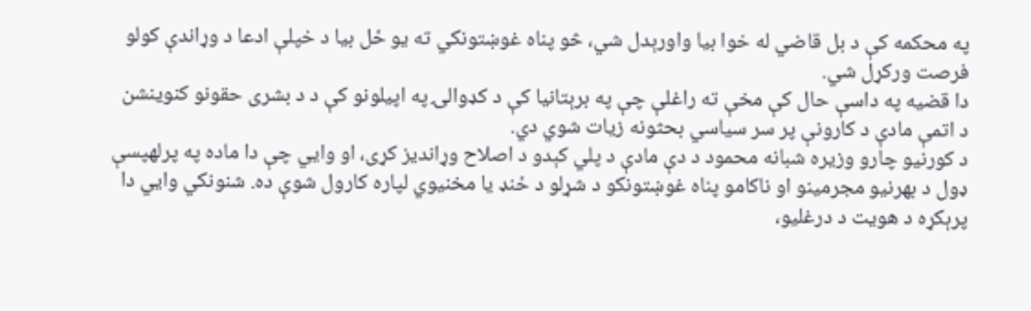په محکمه کې د بل قاضي له خوا بيا واورېدل شي، څو پناه غوښتونکي ته يو ځل بيا د خپلې ادعا د وړاندې کولو فرصت ورکړل شي.
دا قضيه په داسې حال کې مخې ته راغلې چې په برېتانيا کې د کډوالۍ په اپيلونو کې د د بشری حقونو کنوینشن د اتمې مادې د کارونې پر سر سياسي بحثونه زيات شوي دي.
د کورنيو چارو وزيره شبانه محمود د دې مادې د پلي کېدو د اصلاح وړانديز کړی، او وايي چې دا ماده په پرلهپسې ډول د بهرنيو مجرمينو او ناکامو پناه غوښتونکو د شړلو د ځنډ يا مخنيوي لپاره کارول شوې ده. شنونکي وايي دا پرېکړه د هويت د درغليو،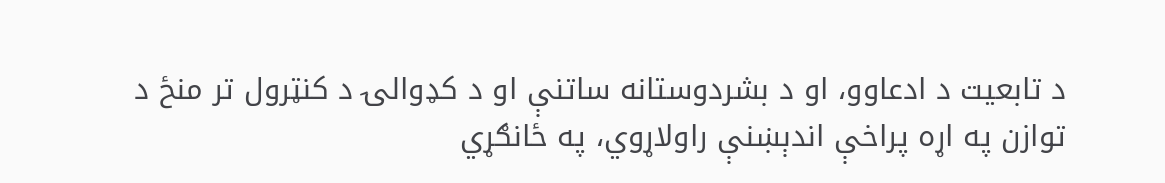د تابعيت د ادعاوو، او د بشردوستانه ساتنې او د کډوالۍ د کنټرول تر منځ د توازن په اړه پراخې اندېښنې راولاړوي، په ځانګړي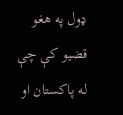ډول په هغو قضيو کې چې له پاکستان او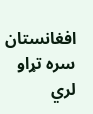افغانستان سره تړاو لري